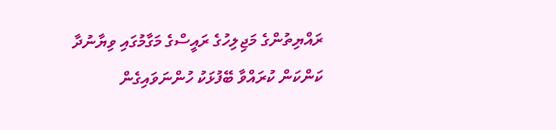ރައްޔިތުންގެ މަޖިލިހުގެ ރައީސްގެ މަގާމުގައި ވިޔާނުދާ ކަންކަން ކުރައްވާ ބޭފުޅަކު ހުންނަވައިގެން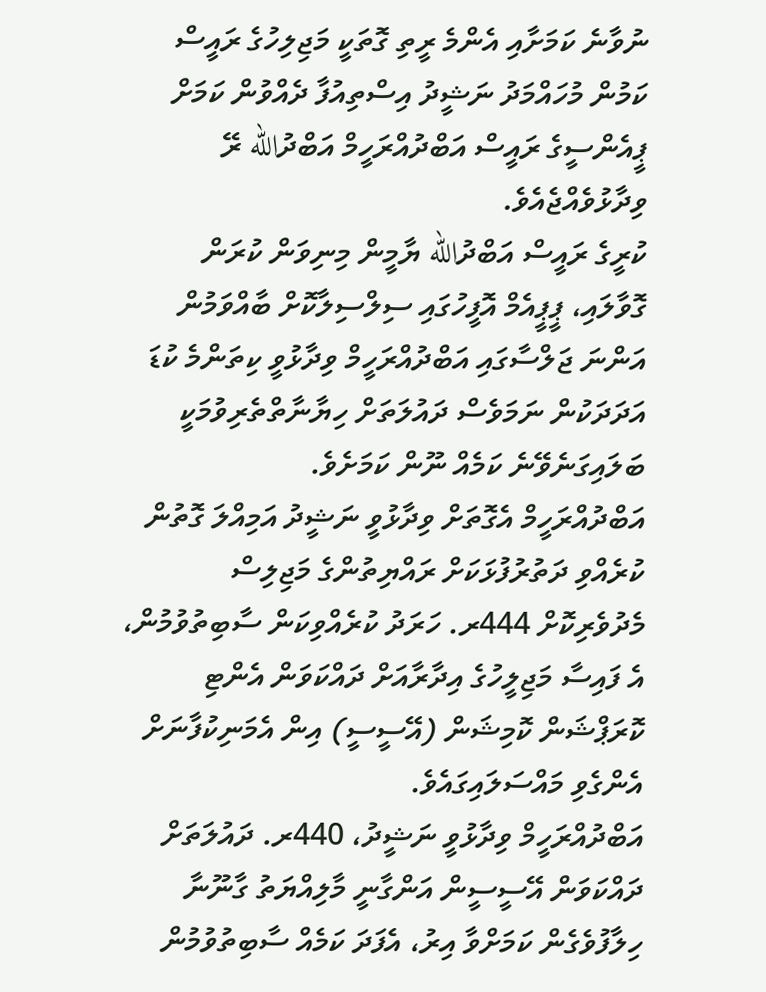ނުވާނެ ކަމަށާއި އެންމެ ރީތި ގޮތަކީ މަޖިލިހުގެ ރައީސް ކަމުން މުހައްމަދު ނަޝީދު އިސްތިއުފާ ދެއްވުން ކަމަށް ޕީއެންސީގެ ރައީސް އަބްދުއްރަހީމް އަބްދުالله ރޭ ވިދާޅުވެއްޖެއެވެ.
ކުރީގެ ރައީސް އަބްދުالله ޔާމީން މިނިވަން ކުރަން ގޮވާލައި، ޕީޕީއެމް އޮފީހުގައި ސިލްސިލާކޮށް ބާއްވަމުން އަންނަ ޖަލްސާގައި އަބްދުއްރަހީމް ވިދާޅުވީ ކިތަންމެ ކުޑަ އަދަދަކުން ނަމަވެސް ދައުލަތަށް ހިޔާނާތްތެރިވުމަކީ ބަލައިގަނެވޭނެ ކަމެއް ނޫން ކަމަށެވެ.
އަބްދުއްރަހީމް އެގޮތަށް ވިދާޅުވީ ނަޝީދު އަމިއްލަ ގޮތުން ކުރެއްވި ދަތުރުފުޅަކަށް ރައްޔިތުންގެ މަޖިލިސް މެދުވެރިކޮށް 444ރ. ހަރަދު ކުރެއްވިކަން ސާބިތުވުމުން، އެ ފައިސާ މަޖިލީހުގެ އިދާރާއަށް ދައްކަވަން އެންޓި ކޮރަޕްޝަން ކޮމިޝަން (އޭސީސީ) އިން އެމަނިކުފާނަށް އެންގެވި މައްސަލައިގައެވެ.
އަބްދުއްރަހީމް ވިދާޅުވީ ނަޝީދު، 440ރ. ދައުލަތަށް ދައްކަވަން އޭސީސީން އަންގާނީ މާލިއްޔަތު ގާނޫނާ ހިލާފުވެގެން ކަމަށްވާ އިރު، އެފަދަ ކަމެއް ސާބިތުވުމުން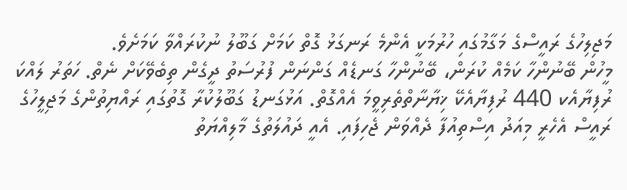މަޖިލިހުގެ ރައީސްގެ މަގާމުގައި ހުރުމަކީ އެންމެ ރަނގަޅު ގޮތް ކަމަށް ގަބޫލު ނުކުރައްވާ ކަމަށެވެ.
މީހުން ބޭނުންހާ ކަމެއް ކުރަން، ބޭނުންހާ ގަނޑެއް ގަންނަން ފުރުސަތު ދީގެން ތިބެވޭކަށް ނެތް. ހަތަރު ލައްކަ ރުފިޔާއެކ 440 ރުފިޔާއެކޭ ޚިޔާނާތްތެރިވީމަ އެއްގޮތް. އަޅުގަނޑު ގަބޫލުކުރާ ގޮތުގައި ރައްޔިތުންގެ މަޖިލީހުގެ ރައީސް އެހެރީ މިއަދު އިސްތިއުފާ ދެއްވަން ޖެހިފައި. އެއީ ދައުލަތުގެ މާލިއްޔަތު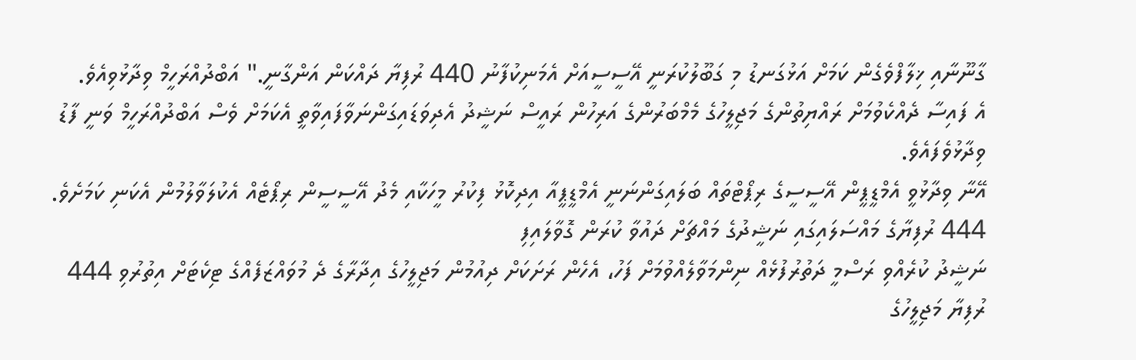ގާނޫނާއި ޚިލާފްވެގެން ކަމަށް އަޅުގަނޑު މި ގަބޫލުކުރަނީ އޭސީސީއަށް އެމަނިކުފާނު 440 ރުފިޔާ ދައްކަން އަންގާނީ." އަބްދުއްރަހީމް ވިދާޅުވިއެވެ.
އެ ފައިސާ ދެއްކެވުމަށް ރައްޔިތުންގެ މަޖިލީހުގެ މެމްބަރުންގެ އަރިހުން ރައީސް ނަޝީދު އެދިވަޑައިގަންނަވާފައިވާތީ އެކަމަށް ވެސް އަބްދުއްރަހީމް ވަނީ ފާޑު ވިދާޅުވެފައެވެ.
އޭނާ ވިދާޅުވީ އެމްޑީޕީން އޭސީސީގެ ރިޕޯޓްތައް ބަލައިގަންނަނީ އެމްޑީޕީއާ އިދިކޮޅު ފިކުރު މީހަކާއި މެދު އޭސީސީން ރިޕޯޓެއް އެކުލަވާލުމުން އެކަނި ކަމަށެވެ.
444 ރުފިޔާގެ މައްސަލައިގައި ނަޝީދުގެ މައްޗަށް ދައުވާ ކުރަން ގޮވާލައިފި
ނަޝީދު ކުރެއްވި ރަސްމީ ދަތުރުފުޅެއް ނިންމަވާލެއްވުމަށް ފަހު، އެހެން ރަށަކަށް ދިއުމުން މަޖިލީހުގެ އިދާރާގެ ދެ މުވައްޒަފެއްގެ ޓިކެޓަށް އިތުރުވި 444 ރުފިޔާ މަޖިލީހުގެ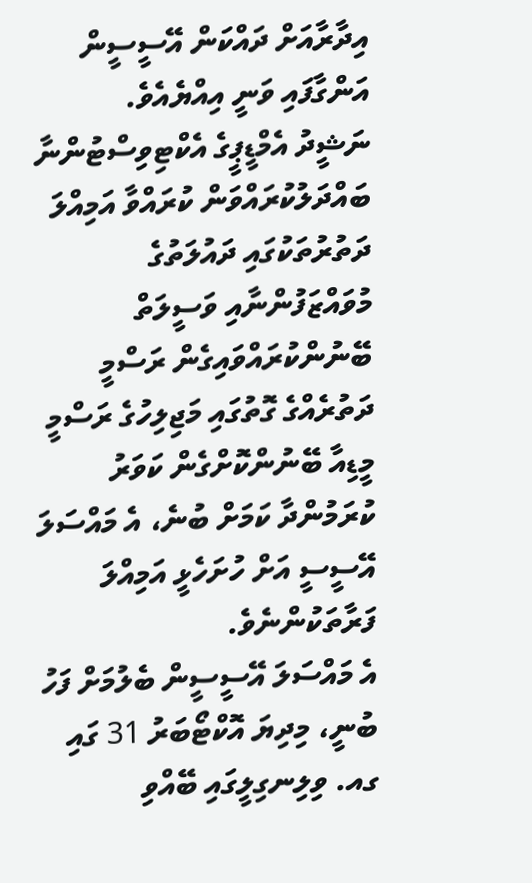އިދާރާއަށް ދައްކަން އޭސީސީން އަންގާފައި ވަނީ އިއްޔެއެވެ.
ނަޝީދު އެމްޑީޕީގެ އެކްޓިވިސްޓުންނާ ބައްދަލުކުރައްވަން ކުރައްވާ އަމިއްލަ ދަތުރުތަކުގައި ދައުލަތުގެ މުވައްޒަފުންނާއި ވަސީލަތް ބޭނުންކުރައްވައިގެން ރަސްމީ ދަތުރެއްގެ ގޮތުގައި މަޖިލިހުގެ ރަސްމީ މީޑިއާ ބޭނުންކޮށްގެން ކަވަރު ކުރަމުންދާ ކަމަށް ބުނެ، އެ މައްސަލަ އޭސީސީ އަށް ހުށަހެޅީ އަމިއްލަ ފަރާތަކުންނެވެ.
އެ މައްސަލަ އޭސީސީން ބެލުމަށް ފަހު ބުނީ، މިދިޔަ އޮކްޓޯބަރު 31 ގައި ގއ. ވިލިނގިލީގައި ބޭއްވި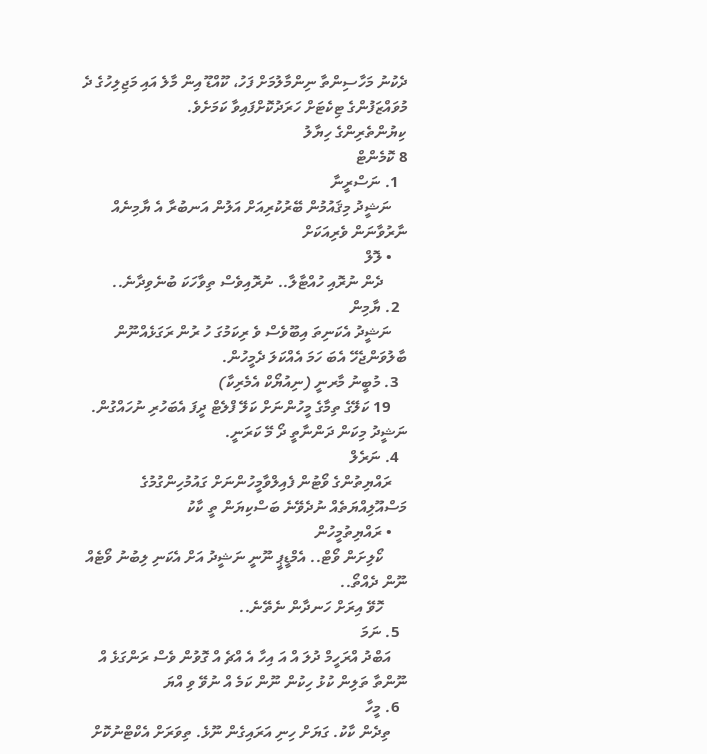ދެކުނު މަހާސިންތާ ނިންމާލުމަށް ފަހު، ކޫއްޑޫ އިން މާލެ އައި މަޖިލިހުގެ ދެ މުވައްޒަފުންގެ ޓިކެޓަށް ހަރަދުކޮށްފައިވާ ކަމަށެވެ.
ކިޔުންތެރިންގެ ހިޔާލު
8 ކޮމެންޓް
  1. ނަސްރީނާ
    ނަޝީދު މިޤައުމުން ބޭރުކުރިއަށް އަލުން އަނބުރާ އެ ޔާމިނެއް ނާރުވާނަން ވެރިއަކަށް
    • ލޮލް
      ދެން ނުރޮއި ހުއްޓާލާ.. ނުރޮއިވެސް ތިވާހަކަ ބުނެވިދާނެ..
  2. ޔާމިން
    ނަޝީދު އެކަނިތަ އިބޫވެސް ވެ ރިކަމުގަ ހު ރުން ރަގަޅެއްނޫން ބާލުވަންޖެހޭ އެބަ ހަމަ އެއްކަލަ ދެމީހުން.
  3. މުބީނު މާރނީ (ނިއުޔޯކް އެމެރިކާ)
    19 ކަލޭގެ ތިމާގެ މީހުންނަށް ކަލޭ ފްލެޓް ދީފަ އެބަހުރި ނުހައްގުން. ނަޝީދު މިކަން ދަންނާތީ ދޯ މޭ ކަރަނީ.
  4. ނަރެލް
    ރައްޔިތުންގެ ވޯޓުން ފެއިލްވާމީހުންނަށް ގައުމުހިންގުމުގެ މަސްއޫލިއްޔަތެއް ނުދެވޭނެ ބަސްކިޔަން ތީ ކާކު
    • ރައްޔިތުމީހުން
      ކޯލިށަން ވޯޓް.. އެމްޑީޕީ ނޫނީ ނަޝީދު އަށް އެކަނި ލިބުނު ވޯޓެއް ނޫން ދެއްތޯ..
      ހޮވޭ އިރަށް ހަނދާން ނެތޭނެ..
  5. ނަމަ
    އަބްދު އްރަހީމް ދުލަ އް އަ އިހާ އެ އްޗެ އް ގޮވުން ވެސް ރަންގަޅެ އް ނޫންތާ ތަލިން ކުޅު ހިކުން ނޫން ކަމެ އް ނުވޭ ވި އްޔަ
  6. މީހާ
    ތިދެން ކާކު. ގަޔަށް ހިނި އަރައިގެން ނޫޅެ. ތިވަރަށް އެކްޓްނުކޮށް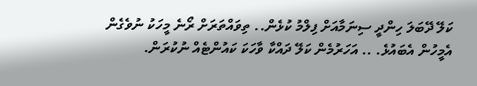ކަލޭ ދޭބަލަ ހިންދީ ސިނަމާއަށް ފިލްމު ކުޅެން.. ތިވައްތަރަށް ރޯނެ މީހަކު ނުވެގެން އެމީހުން އެބައުޅެ. .. އަހަރުމެން ކަލޭ ދައްކާ ވާހަކަ ކައުންޓެއް ނުކުރަން.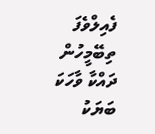ފެއިލްވެފަ ތިބޭމީހުން ދައްކާ ވާހަކަ ބަޔަކު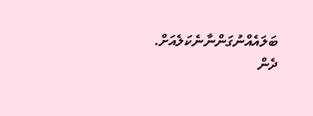ބަލައެއްނުގަންނާނެކަލެއަށް. ދެން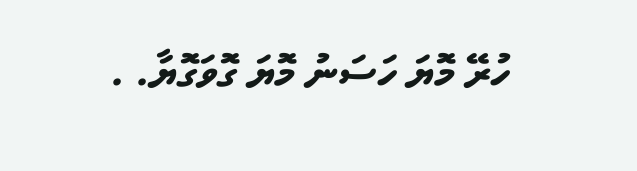ހުރޭ މޮޔަ ހަސަނު މޮޔަ ގޮވަގޮޔާ. .